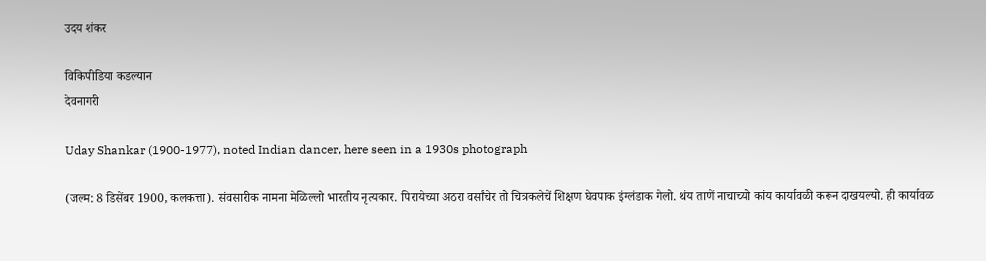उदय शंकर

विकिपीडिया कडल्यान
देवनागरी

Uday Shankar (1900-1977), noted Indian dancer, here seen in a 1930s photograph

(जल्म: 8 डिसेंबर 1900, कलकत्ता). संवसारीक नामना मेळिल्लो भारतीय नृत्यकार. पिरायेच्या अठरा वर्सांचेर तो चित्रकलेचें शिक्षण घेवपाक इंग्लंडाक गेलो. थंय ताणें नाचाच्यो कांय कार्यावळी करून दाखयल्यो. ही कार्यावळ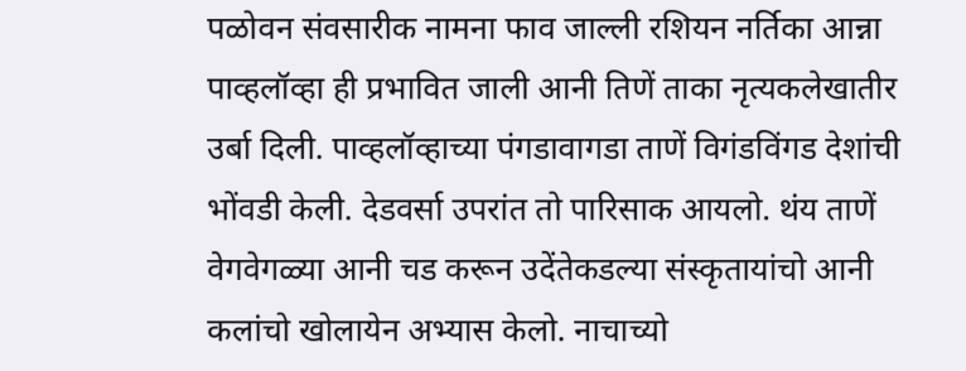पळोवन संवसारीक नामना फाव जाल्ली रशियन नर्तिका आन्ना पाव्हलॉव्हा ही प्रभावित जाली आनी तिणें ताका नृत्यकलेखातीर उर्बा दिली. पाव्हलॉव्हाच्या पंगडावागडा ताणें विगंडविंगड देशांची भोंवडी केली. देडवर्सा उपरांत तो पारिसाक आयलो. थंय ताणें वेगवेगळ्या आनी चड करून उदेंतेकडल्या संस्कृतायांचो आनी कलांचो खोलायेन अभ्यास केलो. नाचाच्यो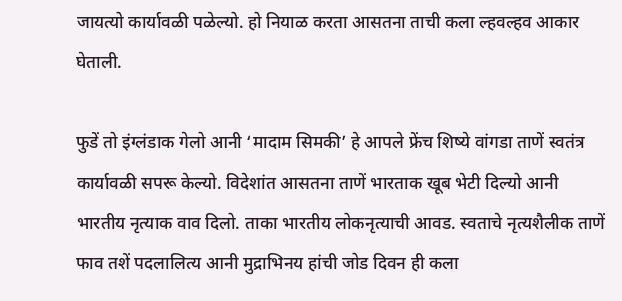जायत्यो कार्यावळी पळेल्यो. हो नियाळ करता आसतना ताची कला ल्हवल्हव आकार घेताली.

फुडें तो इंग्लंडाक गेलो आनी ‘मादाम सिमकी’ हे आपले फ्रेंच शिष्ये वांगडा ताणें स्वतंत्र कार्यावळी सपरू केल्यो. विदेशांत आसतना ताणें भारताक खूब भेटी दिल्यो आनी भारतीय नृत्याक वाव दिलो. ताका भारतीय लोकनृत्याची आवड. स्वताचे नृत्यशैलीक ताणें फाव तशें पदलालित्य आनी मुद्राभिनय हांची जोड दिवन ही कला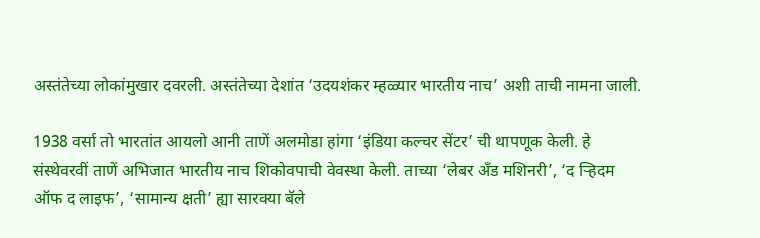अस्तंतेच्या लोकांमुखार दवरली. अस्तंतेच्या देशांत ‘उदयशंकर म्हळ्यार भारतीय नाच’ अशी ताची नामना जाली.

1938 वर्सा तो भारतांत आयलो आनी ताणें अलमोडा हांगा ‘इंडिया कल्चर सेंटर’ ची थापणूक केली. हे संस्थेवरवीं ताणें अभिजात भारतीय नाच शिकोवपाची वेवस्था केली. ताच्या ‘लेबर अँड मशिनरी’, ‘द ऱ्हिदम ऑफ द लाइफ’, ‘सामान्य क्षती’ ह्या सारक्या बॅले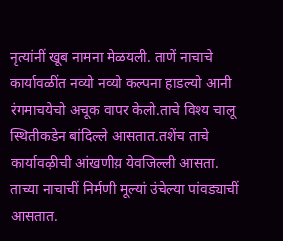नृत्यांनीं खूब नामना मेळयली. ताणें नाचाचे कार्यावळींत नव्यो नव्यो कल्पना हाडल्यो आनी रंगमाचयेचो अचूक वापर केलो.ताचे विश्य चालू स्थितीकडेन बांदिल्ले आसतात.तशेंच ताचे कार्यावऴीची आंखणीय़ येवजिल्ली आसता. ताच्या नाचाचीं निर्मणी मूल्यां उंचेल्या पांवड्याचीं आसतात.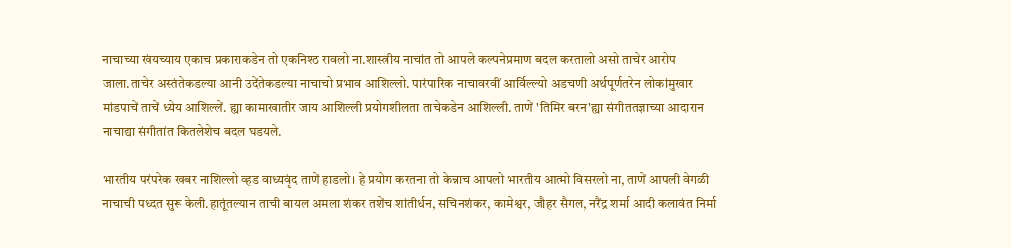नाचाच्या खंयच्याय एकाच प्रकाराकडेन तो एकनिश्ठ रावलो ना.शास्त्रीय नाचांत तो आपले कल्पनेप्रमाण बदल करतालो असो ताचेर आरोप जाला.ताचेर अस्तंतेकडल्या आनी उदेंतेकडल्या नाचाचो प्रभाव आशिल्लो. पारंपारिक नाचावरवीं आर्विल्ल्यो अडचणी अर्थपूर्णतरेन लोकांमुखार मांडपाचें ताचें ध्येय आशिल्लें. ह्या कामाखातीर जाय आशिल्ली प्रयोगशीलता ताचेकडेन आशिल्ली. ताणें 'तिमिर बरन'ह्या संगीततज्ञाच्या आदारान नाचाद्या संगीतांत कितलेशेच बदल घडयले.

भारतीय परंपरेक खबर नाशिल्लो व्हड वाध्यवृंद ताणें हाडलो। हे प्रयोग करतना तो केन्नाच आपलो भारतीय आत्मो विसरलो ना, ताणें आपली वेगळी नाचाची पध्दत सुरू केली.हातूंतल्यान ताची बायल अमला शंकर तशेंच शांतीर्धन, सचिनशंकर, कामेश्वर, जौहर सैगल, नरैंद्र शर्मा आदी कलावंत निर्मा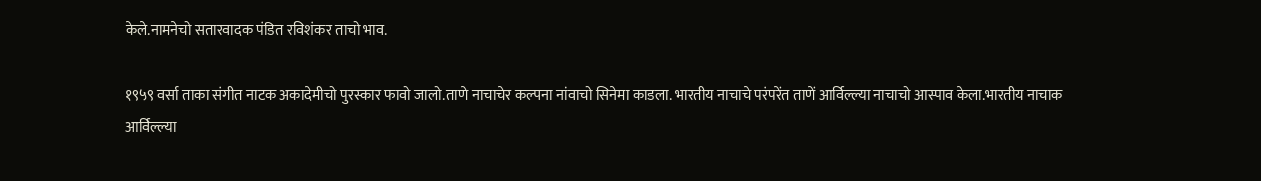केले.नामनेचो सतारवादक पंडित रविशंकर ताचो भाव.

१९५९ वर्सा ताका संगीत नाटक अकादेमीचो पुरस्कार फावो जालो.ताणे नाचाचेर कल्पना नांवाचो सिनेमा काडला. भारतीय नाचाचे परंपरेंत ताणें आर्विल्ल्या नाचाचो आस्पाव केला.भारतीय नाचाक आर्विल्ल्या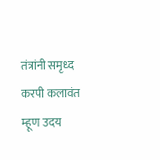तंत्रांनी समृध्द करपी कलावंत म्हूण उदय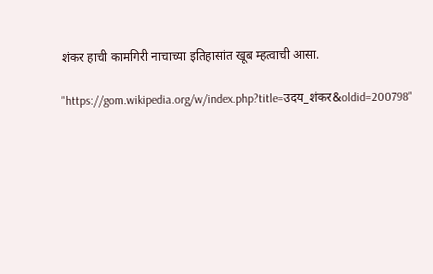शंकर हाची कामगिरी नाचाच्या इतिहासांत खूब म्हत्वाची आसा.

"https://gom.wikipedia.org/w/index.php?title=उदय_शंकर&oldid=200798"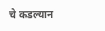चे कडल्यान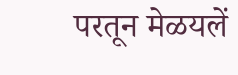परतून मेळयलें